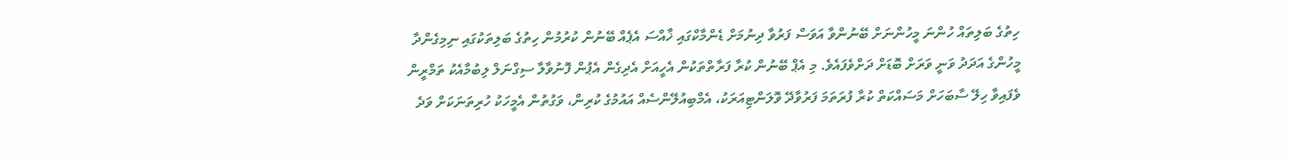ހިތުގެ ބަލިތައް ހުންނަ މީހުންނަށް ބޭނުންވާ އަވަސް ފަރުވާ ދިނުމަށް ޑެންމާކްގައި ޚާއްސަ އެޕެއް ބޭނުން ކުރުމުން ހިތުގެ ބަލިތަކުގައި ނިމިގެންދާ މީހުންގެ އަދަދު ވަނީ ވަރަށް ބޮޑަށް ދަށްވެފައެވެ. މި އެޕް ބޭނުން ކުރާ ފަރާތްތަކުން އެހީއަށް އެދިގެން އެޕުން ފޮނުވާލާ ސިގްނަލް ލިބުމާއެކު ތަމްރީން ވެފައިވާ ހިލޭ ސާބަހަށް މަސައްކަތް ކުރާ ފުރަތަމަ ފަރުވާދޭ ވޮލަންޓިއަރަކު، އެމްބިއުލޭންސެއް އައުމުގެ ކުރިން، ވަގުތުން އެމީހަކު ހުރިތަނަކަށް ވަދެ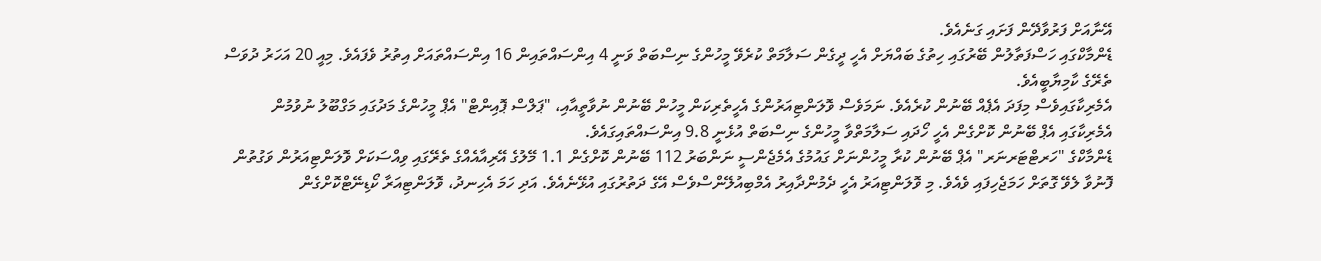އޭނާއަށް ފަރުވާދޭން ފަށައި ގަނެއެވެ.
ޑެންމާކްގައި ހަސްފަތާލުން ބޭރުގައި ހިތުގެ ބައްޔަށް އެހީ ދީގެން ސަލާމަތް ކުރެވޭ މީހުންގެ ނިސްބަތް ވަނީ 4 އިންސައްތައިން 16 އިންސައްތައަށް އިތުރު ވެފައެވެ. މިއީ 20 އަހަރު ދުވަސް ތެރޭގެ ކާމިޔާބީއެވެ.
އެމެރިކާގައިވެސް މިފަދަ އެޕެއް ބޭނުން ކުރެއެވެ. ނަމަވެސް ވޮލަންޓިއަރުންގެ އެހީތެރިކަން މީހުން ބޭނުން ނުވާތީއާއި، "ޕަލްސް ޕޮއިންޓް" އެޕް މީހުންގެ މަދުގައި މަގްބޫލު ނުވުމުން އެމެރިކާގައި އެޕް ބޭނުން ކޮށްގެން އެހީ ހޯދައި ސަލާމަތްވާ މީހުންގެ ނިސްބަތް އުޅެނީ 9.8 އިންސައްތައިގައެވެ.
ޑެންމާކްގެ "ހަރޓްޓަރނަރ" އެޕް ބޭނުން ކުރާ މީހުންނަށް ގައުމުގެ އެމެޖެންސީ ނަންބަރު 112 ބޭނުން ކޮށްގެން 1.1 މޭލުގެ އޭރިއާއެއްގެ ތެރޭގައި ވިއްސަކަށް ވޮލަންޓިއަރުން ވަގުތުން ފޮނުވާ ލެވޭ ގޮތަށް ހަމަޖެހިފައި ވެއެވެ. މި ވޮލަންޓިއަރު އެހީ ދެމުންދާއިރު އެމްބިއުލޭންސްވެސް އޭގެ ދަތުރުގައި އުޅޭނެއެވެ. އަދި ހަމަ އެހިނދު، ވޮލަންޓިއަރާ ކޯޑިނޭޓްކޮށްގެން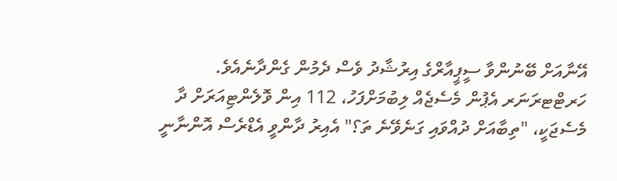އޭނާއަށް ބޭނުންވާ ސީޕީއާރްގެ އިރުޝާދު ވެސް ދެމުން ގެންދާނެއެވެ.
ހަރޓްޓރަނަރ އެޕުން މެސެޖެއް ލިބުމަށްފަހު، 112 އިން ވޮލެންޓިއަރަށް ދާ މެސެޖަކީ، "ތިބާއަށް ދުއްވައި ގަނެވޭނެ ތަ؟" އެއިރު ދާންވީ އެޑްރެސް އޮންނާނީ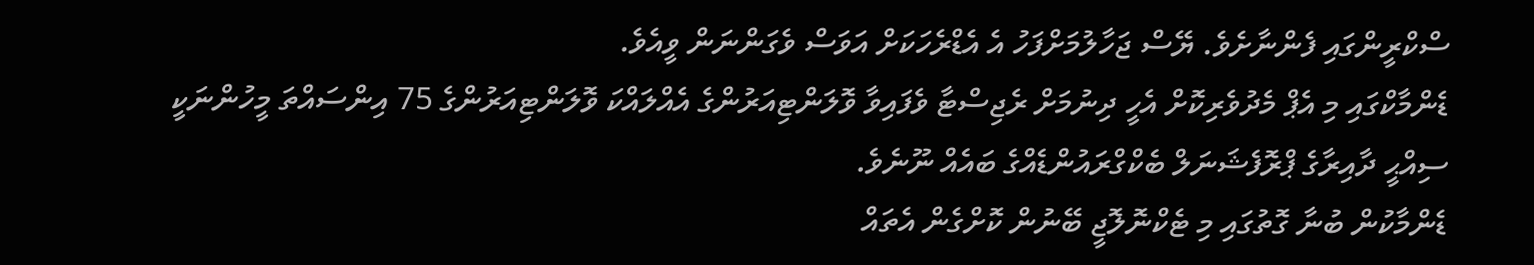ސްކްރީންގައި ފެންނާށެވެ. ޔޭސް ޖަހާލުމަށްފަހު އެ އެޑްރެހަކަށް އަވަސް ވެގަންނަން ވީއެވެ.
ޑެންމާކްގައި މި އެޕް މެދުވެރިކޮށް އެހީ ދިނުމަށް ރެޖިސްޓާ ވެފައިވާ ވޮލަންޓިއަރުންގެ އެއްލައްކަ ވޮލަންޓިއަރުންގެ 75 އިންސައްތަ މީހުންނަކީ ސިއްޙީ ދާއިރާގެ ޕްރޮފެޝަނަލް ބެކްގްރައުންޑެއްގެ ބައެއް ނޫނެވެ.
ޑެންމާކުން ބުނާ ގޮތުގައި މި ޓެކްނޮލޮޖީ ބޭނުން ކޮށްގެން އެތައް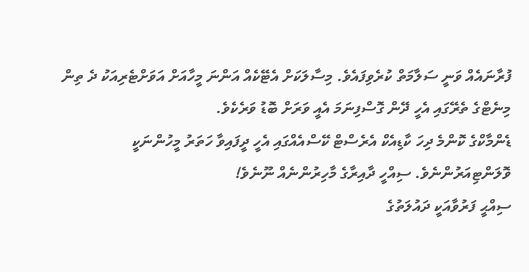ފުރާނައެއް ވަނީ ސަލާމަތް ކުރެވިފައެވެ. މިސާލަކަށް އެޓޭކެއް އަންނަ މީހާއަށް އަވަށްޓެރިއަކު ދެ ތިން މިނެޓްގެ ތެރޭގައި އެހީ ދޭން ގޮސްފިނަމަ އެއީ ވަރަށް ބޮޑު ވަރެކެވެ.
ޑެންމާކްގެ ކޮންމެ ދިހަ ކާޑިއެކް އެރެސްޓް ކޭސްއެއްގައި އެހީ ދީފައިވާ ހަތަރު މީހުންނަކީ ވޮލަންޓިއަރުންނެވެ. ސިއްހީ ދާއިރާގެ މާހިރުންނެއް ނޫނެވެ!
ސިއްޙީ ފަރުވާއަކީ ދައުލަތުގެ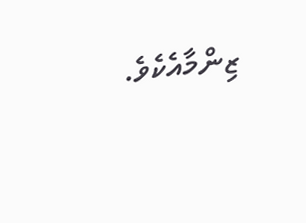ޒިންމާއެކެވެ.